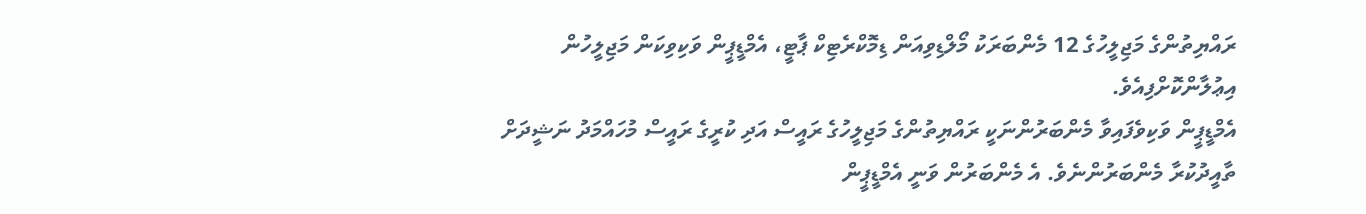ރައްޔިތުންގެ މަޖިލީހުގެ 12 މެންބަރަކު މޯލްޑިވިއަން ޑިމޮކްރެޓިކް ޕާޓީ، އެމްޑީޕީން ވަކިވިކަން މަޖިލީހުން އިޢުލާންކޮށްފިއެވެ.
އެމްޑީޕީން ވަކިވެފައިވާ މެންބަރުންނަކީ ރައްޔިތުންގެ މަޖިލީހުގެ ރައީސް އަދި ކުރީގެ ރައީސް މުހައްމަދު ނަޝީދަށް ތާއީދުކުރާ މެންބަރުންނެވެ. އެ މެންބަރުން ވަނީ އެމްޑީޕީން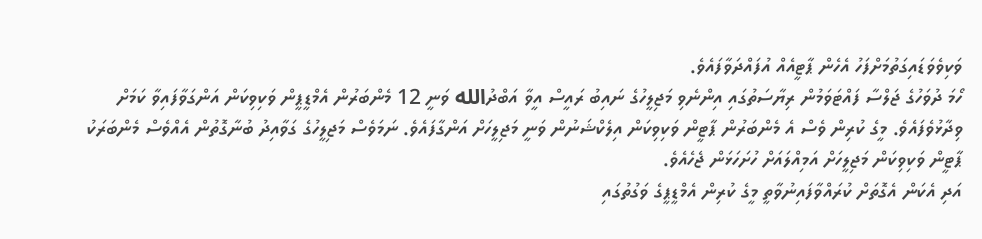ވަކިވެވަޑައިގަތުމަށްފަހު އެހެން ޕާޓީއެއް އުފައްދަވާފައެވެ.
ހޯމަ ދުވަހުގެ ޖަލްސާ ފައްޓަވަމުން ރިޔާސަތުގައި އިންނެވި މަޖިލީހުގެ ނައިބު ރައީސް އީވާ އަބްދުالله ވަނީ 12 މެންބަރުން އެމްޑީޕީން ވަކިވިކަން އަންގަވާފައިވާ ކަމަށް ވިދާޅުވެފައެވެ. މީގެ ކުރިން ވެސް އެ މެންބަރުން ޕާޓީން ވަކިވިކަން އިލެކްޝަނުން ވަނީ މަޖިލީހަށް އަންގާފައެވެ. ނަމަވެސް މަޖިލީހުގެ ގަވާއިދު ބުނާގޮތުން އެއްވެސް މެންބަރަކު ޕާޓީން ވަކިވިކަން މަޖިލީހަށް އަމިއްލައަށް ހުށަހަޅަން ޖެހެއެވެ.
އަދި އެކަން އެގޮތަށް ކުރައްވާފައިނުވާތީ މީގެ ކުރިން އެމްޑީޕީގެ ވަގުތުގައި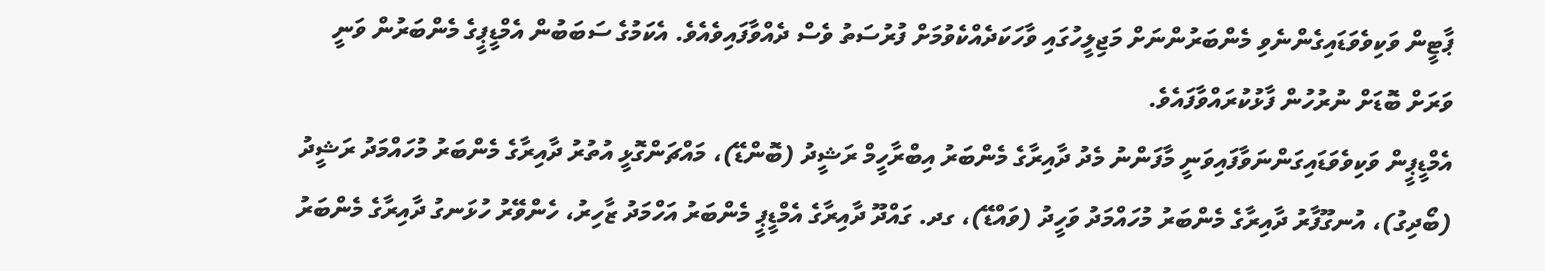ޕާޓީން ވަކިވެވަޑައިގެންނެވި މެންބަރުންނަށް މަޖިލީހުގައި ވާހަކަދެއްކެވުމަށް ފުރުސަތު ވެސް ދެއްވާފައިވެއެވެ. އެކަމުގެ ސަބަބުން އެމްޑީޕީގެ މެންބަރުން ވަނީ ވަރަށް ބޮޑަށް ނުރުހުން ފާޅުކުރައްވާފައެވެ.
އެމްޑީޕީން ވަކިވެވަޑައިގަންނަވާފައިވަނީ މާފަންނު މެދު ދާއިރާގެ މެންބަރު އިބްރާހީމް ރަޝީދު (ބޮންޑޭ)، މައްޗަންގޮޅީ އުތުރު ދާއިރާގެ މެންބަރު މުހައްމަދު ރަޝީދު (ބޯދިގު)، އުނގޫފާރު ދާއިރާގެ މެންބަރު މުހައްމަދު ވަހީދު (ވައްޑޭ)، ގދ. ގައްދޫ ދާއިރާގެ އެމްޑީޕީ މެންބަރު އަހްމަދު ޒާހިރު، ހެންވޭރު ހުޅަނގު ދާއިރާގެ މެންބަރު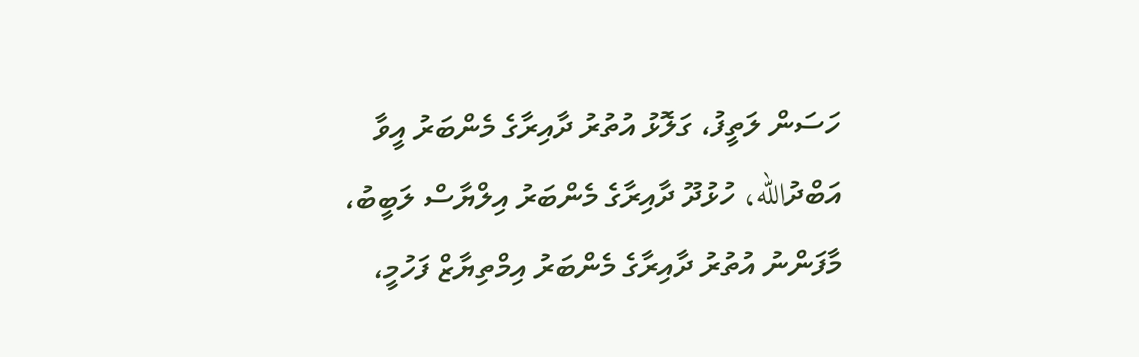ހަސަން ލަތީފު، ގަލޮޅު އުތުރު ދާއިރާގެ މެންބަރު އީވާ އަބްދުالله، ހުޅުދޫ ދާއިރާގެ މެންބަރު އިލްޔާސް ލަބީބު، މާފަންނު އުތުރު ދާއިރާގެ މެންބަރު އިމްތިޔާޒް ފަހުމީ،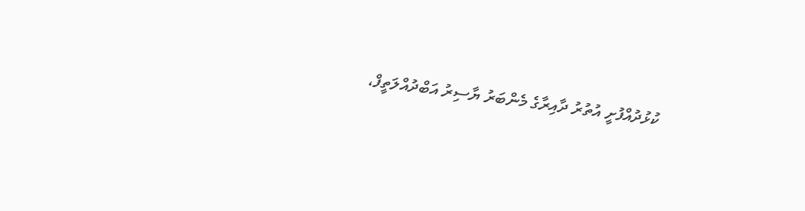ކުޅުދުއްފުށީ އުތުރު ދާއިރާގެ މެންބަރު ޔާސިރު އަބްދުއްލަތީފް،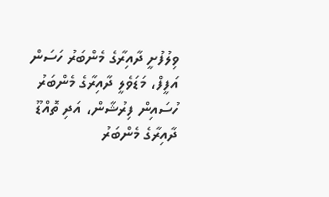ވިލުފުށީ ދާއިރާގެ މެންބަރު ހަސަން އަފީފް، މަޑަވެލީ ދާއިރާގެ މެންބަރު ހުސައިން ފިރުޝާން، އަދި ތޮއްޑޫ ދާއިރާގެ މެންބަރު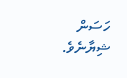ހަސަން ޝިޔާނެވެ.